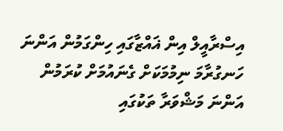އިސްރާއީލް އިން ޣައްޒާގައި ހިންގަމުން އަންނަ ހަނގުރާމަ ނިމުމަކަށް ގެނައުމަށް ކުރަމުން އަންނަ މަޝްވަރާ ތަކުގައި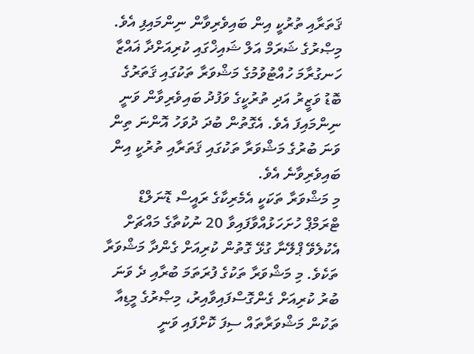ޤަތަރާއި ތުރުކީ އިން ބައިވެރިވާން ނިންމައިފި އެވެ.
މިޞްރުގެ ޝަރަމް އަލް ޝައިޚްގައި ކުރިއަށްދާ ޣައްޒާ ހަނގުރާމަ ހުއްޓުވުމުގެ މަޝްވަރާ ތަކުގައި ޤަތަރުގެ ބޮޑު ވަޒީރު އަދި ތުރުކީގެ ވަފުދު ބައިވެރިވާން ވަނީ ނިންމައިފަ އެވެ. އެގޮތުން ބުދަ ދުވަހު އޮންނަ ތިން ވަނަ ބުރުގެ މަޝްވަރާ ތަކުގައި ޤަތަރާއި ތުރުކީ އިން ބައިވެރިވާނެ އެވެ.
މި މަޝްވަރާ ތަކަކީ އެމެރިކާގެ ރައީސް ޑޮނަލްޑް ޓްރަމްޕް ހުށަހަޅުއްވާފައިވާ 20 ނުކުތާގެ މައްޗަށް އެކުލެވޭ ޕްލޭނާ ގުޅޭ ގޮތުން ކުރިއަށް ގެންދާ މަޝްވަރާ ތަކެވެ. މި މަޝްވަރާ ތަކުގެ ފުރަތަމަ ބުރާއި ދެ ވަނަ ބުރު ކުރިއަށް ގެންގޮސްފައިވާއިރު، މިޞްރުގެ މީޑިއާ ތަކުން މަޝްވަރާތައް ސިފަ ކޮށްފައި ވަނީ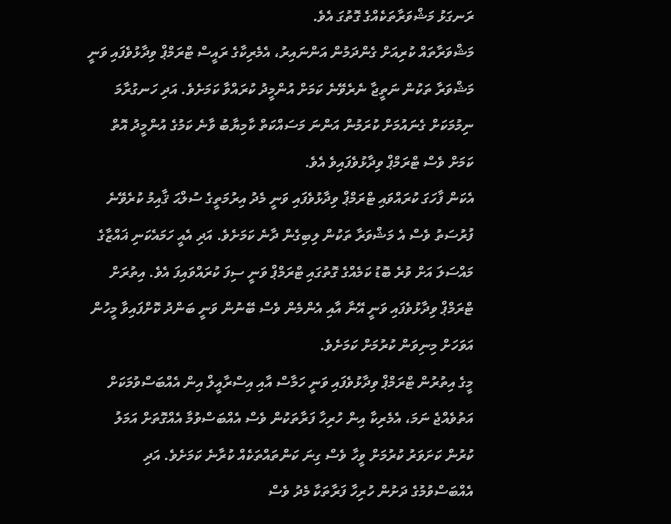ރަނގަޅު މަޝްވަރާތަކެއްގެ ގޮތުގަ އެވެ.
މަޝްވަރާތައް ކުރިއަށް ގެންދަމުން އަންނައިރު، އެމެރިކާގެ ރައީސް ޓްރަމްޕް ވިދާޅުވެފައި ވަނީ މަޝްވަރާ ތަކުން ނަތީޖާ ނެރެވޭނެ ކަމަށް އުންމީދު ކުރައްވާ ކަމަށެވެ. އަދި ހަނގުރާމަ ނިމުމަކަށް ގެނައުމަށް ކުރަމުން އަންނަ މަސައްކަތް ކާމިޔާބު ވާނެ ކަމުގެ އުންމީދު އޮތް ކަމަށް ވެސް ޓްރަމްޕް ވިދާޅުވެފައިވެ އެވެ.
އެކަން ފާހަގަ ކުރައްވައި ޓްރަމްޕް ވިދާޅުވެފައި ވަނީ މެދު އިރުމަތީގެ ސުލްޙަ ޤާއިމު ކުރެވޭނެ ފުރުސަތު ވެސް އެ މަޝްވަރާ ތަކުން ލިބިގެން ދާނެ ކަމަށެވެ. އަދި އެއީ ހަމައެކަނި ޣައްޒާގެ މައްސަލަ އަށް ވުރެ ބޮޑު ކަމެއްގެ ގޮތުގައި ޓްރަމްޕް ވަނީ ސިފަ ކުރައްވައިފަ އެވެ. އިތުރަށް ޓްރަމްޕް ވިދާޅުވެފައި ވަނީ އޭނާ އާއި އެންމެން ވެސް ބޭނުން ވަނީ ބަންދު ކޮށްފައިވާ މީހުން އަވަހަށް މިނިވަން ކުރުމަށް ކަމަށެވެ.
މީގެ އިތުރުން ޓްރަމްޕް ވިދާޅުވެފައި ވަނީ ހަމާސް އާއި އިސްރާއީލް އިން އެއްބަސްވުމަކަށް އަތުވެއްޖެ ނަމަ، އެމެރިކާ އިން ހުރިހާ ފަރާތަކުން ވެސް އެއްބަސްވުމާ އެއްގޮތަށް އަމަލު ކުރުން ކަށަވަރު ކުރުމަށް ވީހާ ވެސް ގިނަ ކަންތައްތަކެއް ކުރާނެ ކަމަށެވެ. އަދި އެއްބަސްވުމުގެ ދަށުން ހުރިހާ ފަރާތަކާ މެދު ވެސް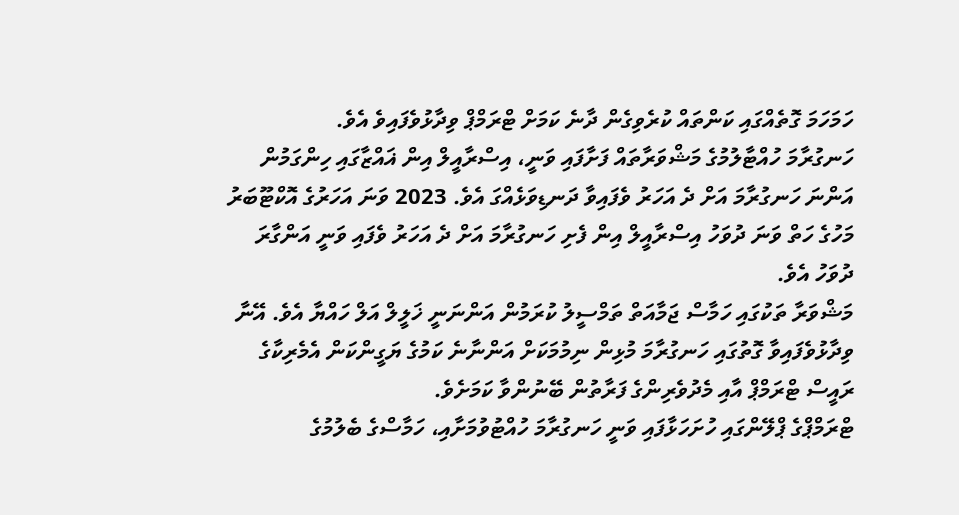ހަމަހަމަ ގޮތެއްގައި ކަންތައް ކުރެވިގެން ދާނެ ކަމަށް ޓްރަމްޕް ވިދާޅުވެފައިވެ އެވެ.
ހަނގުރާމަ ހުއްޓާލުމުގެ މަޝްވަރާތައް ފަށާފައި ވަނީ، އިސްރާއީލް އިން ޣައްޒާގައި ހިންގަމުން އަންނަ ހަނގުރާމަ އަށް ދެ އަހަރު ވެފައިވާ ދަނޑިވަޅެއްގަ އެވެ. 2023 ވަނަ އަހަރުގެ އޮކްޓޫބަރު މަހުގެ ހަތް ވަނަ ދުވަހު އިސްރާއީލް އިން ފެށި ހަނގުރާމަ އަށް ދެ އަހަރު ވެފައި ވަނީ އަންގާރަ ދުވަހު އެވެ.
މަޝްވަރާ ތަކުގައި ހަމާސް ޖަމާއަތް ތަމްސީލު ކުރަމުން އަންނަނީ ޚަލީލް އަލް ހައްޔާ އެވެ. އޭނާ ވިދާޅުވެފައިވާ ގޮތުގައި ހަނގުރާމަ މުޅިން ނިމުމަކަށް އަންނާނެ ކަމުގެ ޔަގީންކަން އެމެރިކާގެ ރައީސް ޓްރަމްޕް އާއި މެދުވެރިންގެ ފަރާތުން ބޭނުންވާ ކަމަށެވެ.
ޓްރަމްޕްގެ ޕްލޭންގައި ހުށަހަޅާފައި ވަނީ ހަނގުރާމަ ހުއްޓުވުމަށާއި، ހަމާސްގެ ބެލުމުގެ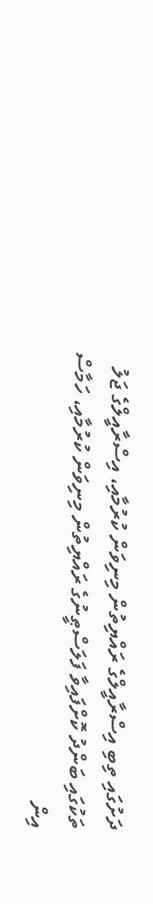ދަށުގައި ތިބި އިސްރާއީލްގެ ރައްޔިތުން މިނިވަން ކުރުމާއި، އިސްރާއީލްގެ ޖަލު ތަކުގައި ބަންދު ކޮށްފައިވާ ފަލަސްޠީނުގެ ރައްޔިތުން މިނިވަން ކުރުމާއި، ހަމާސް އިން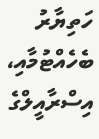ހަތިޔާރު ބެހެއްޓުމާއި، އިސްރާއީލްގެ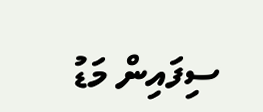ސިފައިން މަޑު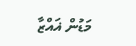މަޑުން ޣައްޒާ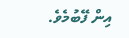އިން ފޭބުމެވެ.